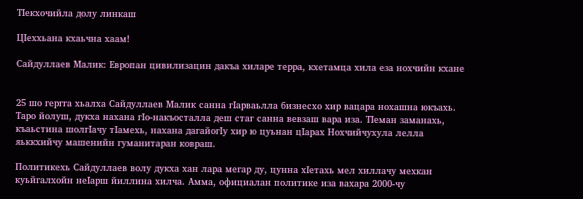ТIекхочийла долу линкаш

ЦIеххьана кхаьчна хаам!

Сайдуллаев Малик: Европан цивилизацин дакъа хиларе терра, кхетамца хила еза нохчийн кхане


25 шо гергга хьалха Сайдуллаев Малик санна гIарваьлла бизнесхо хир вацара нохашна юкъахь. Таро йолуш, дукха нахана гIо-накъосталла деш стаг санна вевзаш вара иза. ТIеман заманахь, къаьстина шолгIачу тIамехь, нахана дагайогIу хир ю цуьнан цIарах Нохчийчухула лелла яьккхийчу машенийн гуманитаран ковраш.

Политикехь Сайдуллаев волу дукха хан лара мегар ду, цунна хIетахь мел хиллачу мехкан куьйгалхойн неIарш йиллина хилча. Амма, официалан политике иза вахара 2000-чу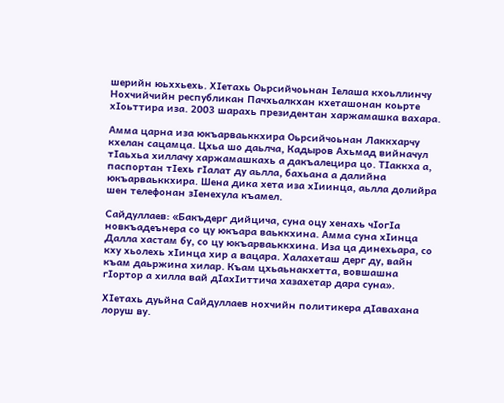шерийн юьххьехь. ХIетахь Оьрсийчоьнан Iелаша кхоьллинчу Нохчийчийн республикан Пачхьалкхан кхеташонан коьрте хIоьттира иза. 2003 шарахь президентан харжамашка вахара.

Амма царна иза юкъарваьккхира Оьрсийчоьнан Лаккхарчу кхелан сацамца. Цхьа шо даьлча, Кадыров Ахьмад вийначул тIаьхьа хиллачу харжамашкахь а дакъалецира цо. ТIаккха а, паспортан тIехь гIалат ду аьлла, бахьана а далийна юкъарваьккхира. Шена дика хета иза хIиинца, аьлла долийра шен телефонан зIенехула къамел.

Сайдуллаев: «Бакъдерг дийцича, суна оцу хенахь чIогIа новкъадеънера со цу юкъара ваьккхина. Амма суна хIинца Далла хастам бу, со цу юкъарваьккхина. Иза ца динехьара, со кху хьолехь хIинца хир а вацара. Халахеташ дерг ду, вайн къам даьржина хилар. Къам цхьаьнакхетта, вовшашна гIортор а хилла вай дIахIиттича хазахетар дара суна».

ХIетахь дуьйна Сайдуллаев нохчийн политикера дIавахана лоруш ву.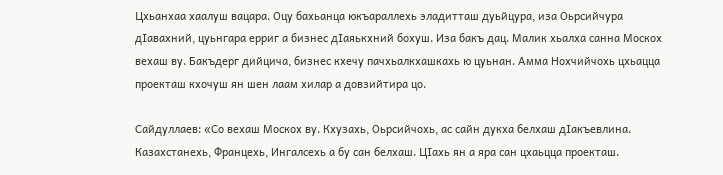Цхьанхаа хаалуш вацара. Оцу бахьанца юкъараллехь эладитташ дуьйцура, иза Оьрсийчура дIавахний, цуьнгара ерриг а бизнес дIаяькхний бохуш. Иза бакъ дац. Малик хьалха санна Москох вехаш ву. Бакъдерг дийцича, бизнес кхечу пачхьалкхашкахь ю цуьнан. Амма Нохчийчохь цхьацца проекташ кхочуш ян шен лаам хилар а довзийтира цо.

Сайдуллаев: «Со вехаш Москох ву. Кхузахь, Оьрсийчохь, ас сайн дукха белхаш дIакъевлина. Казахстанехь, Францехь, Ингалсехь а бу сан белхаш. ЦIахь ян а яра сан цхаьцца проекташ.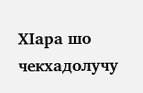ХIара шо чекхадолучу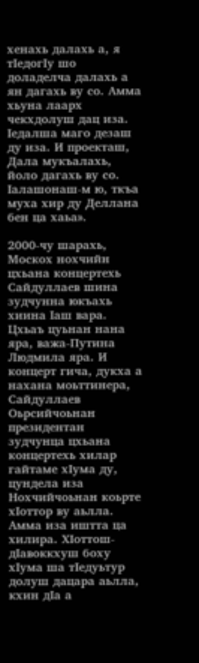хенахь далахь а, я тIедогIу шо доладелча далахь а ян дагахь ву со. Амма хьуна лаарх чекхдолуш дац иза. Iедалша маго дезаш ду иза. И проекташ, Дала мукъалахь, йоло дагахь ву со. Iалашонаш-м ю, ткъа муха хир ду Деллана бен ца хаьа».

2000-чу шарахь, Москох нохчийн цхьана концертехь Сайдуллаев шина зудчунна юкъахь хиина Iаш вара. Цхьаъ цуьнан нана яра, важа-Путина Людмила яра. И концерт гича, дукха а нахана моьттинера, Сайдуллаев Оьрсийчоьнан президентан зудчунца цхьана концертехь хилар гайтаме хIума ду, цундела иза Нохчийчоьнан коьрте хIоттор ву аьлла. Амма иза иштта ца хилира. ХIоттош-дIавоккхуш боху хIума ша тIедуьтур долуш дацара аьлла, кхин дIа а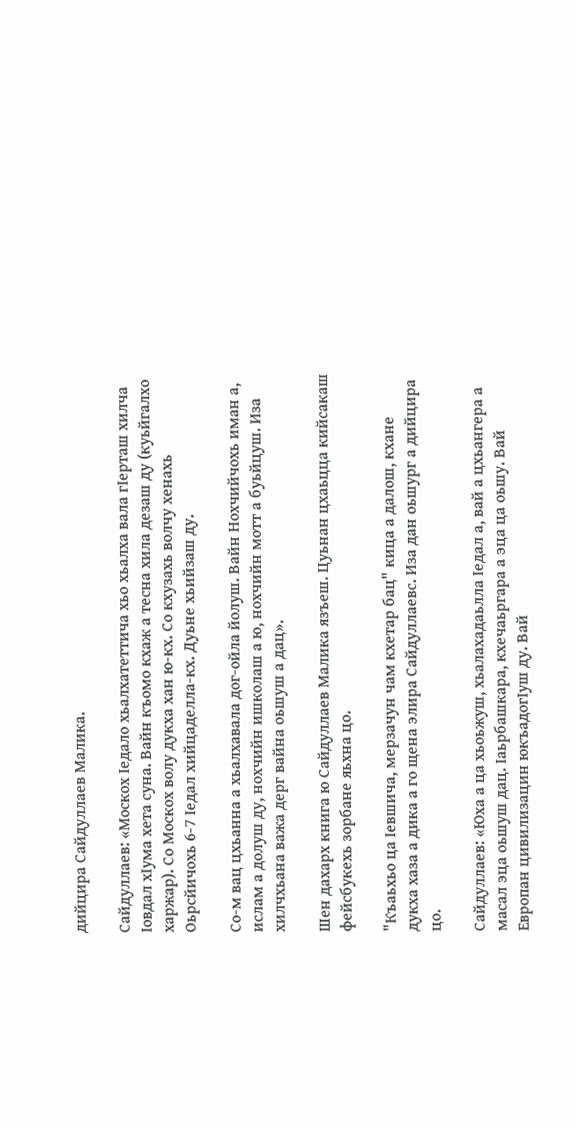дийцира Сайдуллаев Малика.

Сайдуллаев: «Москох Iедало хьалхатеттича хьо хьалха вала гIерташ хилча Iовдал хIума хета суна. Вайн къомо кхаж а тесна хила дезаш ду (куьйгалхо харжар). Со Москох волу дукха хан ю-кх. Со кхузахь волчу хенахь Оьрсйичохь 6-7 Iедал хийцаделла-кх. Дуьне хьийзаш ду.

Со-м вац цхьанна а хьалхавала дог-ойла йолуш. Вайн Нохчийчохь иман а, ислам а долуш ду, нохчийн ишколаш а ю, нохчийн мотт а буьйцуш. Иза хилчхьана важа дерг вайна оьшуш а дац».

Шен дахарх книга ю Сайдуллаев Малика язъеш. Цуьнан цхаьцца кийсакаш фейсбукехь зорбане яьхна цо.

"Къаьхьо ца Iевшича, мерзачун чам кхетар бац" кица а далош, кхане дукха хаза а дика а го щена элира Сайдуллаевс. Иза дан оьшург а дийцира цо.

Сайдуллаев: «Юха а ца хьоьжуш, хьалахадаьлла Iедал а, вай а цхьангера а масал эца оьшуш дац. Iаьрбашкара, кхечаьргара а эца ца оьшу. Вай Европан цивилизацин юкъадогIуш ду. Вай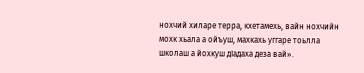нохчий хиларе терра, кхетамехь, вайн нохчийн мохк хьала а ойъуш, махкахь уггаре тоьлла школаш а йохкуш дIадаха деза вай».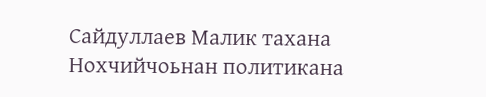Сайдуллаев Малик тахана Нохчийчоьнан политикана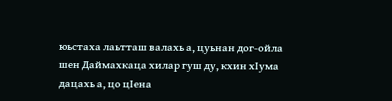юьстаха лаьтташ валахь а, цуьнан дог-ойла шен Даймахкаца хилар гуш ду, кхин хIума дацахь а, цо цIена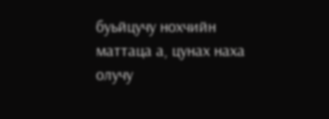буьйцучу нохчийн маттаца а, цунах наха олучу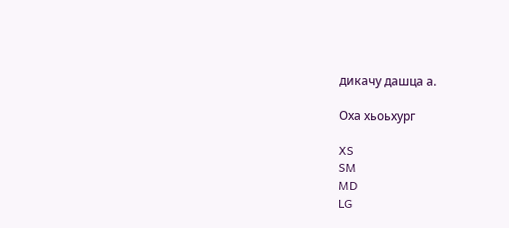дикачу дашца а.

Оха хьоьхург

XS
SM
MD
LG